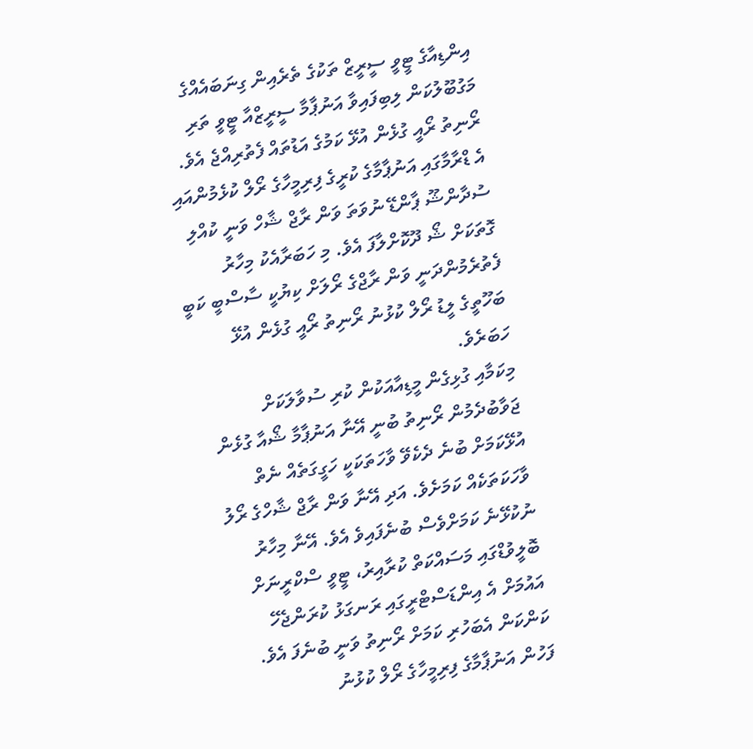އިންޑިއާގެ ޓީވީ ސީރީޒް ތަކުގެ ތެރެއިން ގިނަބައެއްގެ މަގުބޫލުކަން ލިބިފައިވާ އަނުޕާމާ ސީރީޒްއާ ޓީވީ ތަރި ރޯނިތު ރޯއީ ގުޅެން އުޅޭ ކަމުގެ އަޑުތައް ފެތުރިއްޖެ އެވެ.
އެ ޑްރާމާގައި އަނުޕާމާގެ ކުރީގެ ފިރިމީހާގެ ރޯލް ކުޅެމުންއައި ސުދާންޝޫ ޕާންޑޭ ނުވަތަ ވަން ރާޖް ޝާހް ވަނީ ކުއްލި ގޮތަކަށް ޝޯ ދޫކޮށްލާފަ އެވެ. މި ހަބަރާއެކު މިހާރު ފެތުރެމުންދަނީ ވަން ރާޖްގެ ރޯލަށް ކިޔުކީ ސާސްބީ ކަބީ ބަހޫތީގެ ލީޑު ރޯލް ކުޅުނު ރޯނިތު ރޯއީ ގުޅެން އުޅޭ ހަބަރެވެ.
މިކަމާއި ގުޅިގެން މީޑިއާއަކުން ކުރި ސުވާލަކަށް ޖަވާބުދެމުން ރޯނިތު ބުނީ އޭނާ އަނުޕާމާ ޝޯއާ ގުޅެން އުޅޭކަމަށް ބުނެ ދެކެވޭ ވާހަތަކަކީ ހަގީގަތެއް ނެތް ވާހަކަތަކެއް ކަމަށެވެ. އަދި އޭނާ ވަން ރާޖް ޝާހްގެ ރޯލު ނުކުޅޭނެ ކަމަށްވެސް ބުނެފައިވެ އެވެ. އޭނާ މިހާރު ބޮލީވުޑްގައި މަސައްކަތް ކުރާއިރު، ޓީވީ ސްކްރީނަށް އައުމަށް އެ އިންޑަސްޓްރީގައި ރަނގަޅު ކުރަންޖެހޭ ކަންކަން އެބަހުރި ކަމަށް ރޯނިތު ވަނީ ބުނެފަ އެވެ.
ފަހުން އަނުޕާމާގެ ފިރިމީހާގެ ރޯލް ކުޅުނު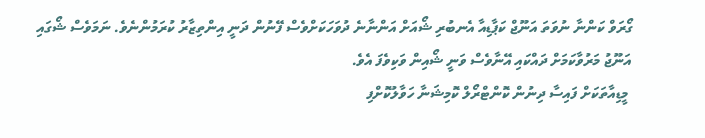ގޯރަވް ކަންނާ ނުވަތަ އަނޫޖް ކަޕާޑިއާ އެނބުރި ޝޯއަށް އަންނާނެ ދުވަހަކަށްވެސް ފޭނުން ދަނީ އިންތިޒާރު ކުރަމުންނެވެ. ނަމަވެސް ޝޯގައި އަނޫޖު މަރުވާކަމަށް ދައްކައި އޭނާވެސް ވަނީ ޝޯއިން ވަކިވެފަ އެވެ.
 މީޑިއާތަކަށް ފައިސާ ދިނުން ކޮންޓްރޯލް ކޮމިޝަނާ ހަވާލުކޮށްފި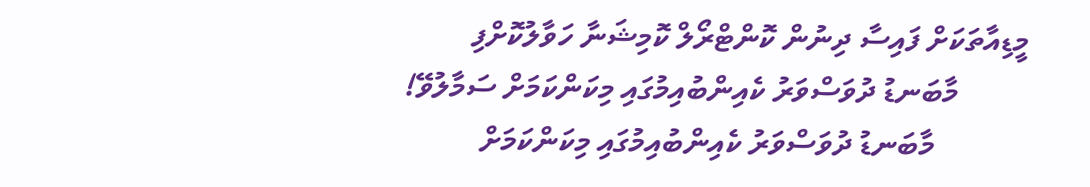މީޑިއާތަކަށް ފައިސާ ދިނުން ކޮންޓްރޯލް ކޮމިޝަނާ ހަވާލުކޮށްފި
         މާބަނޑު ދުވަސްވަރު ކެއިންބުއިމުގައި މިކަންކަމަށް ސަމާލުވޭ!
            މާބަނޑު ދުވަސްވަރު ކެއިންބުއިމުގައި މިކަންކަމަށް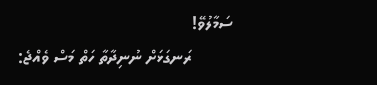ސަމާލުވޭ!
         ރަނގަޅަށް ނުނިދާތާ ހަތް މަސް ވެއްޖެ: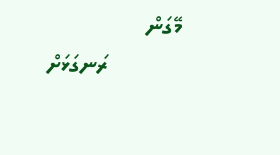މޭގަން
            ރަނގަޅަށް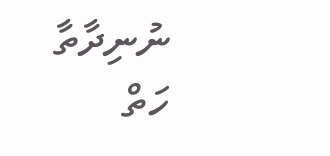ނުނިދާތާ ހަތް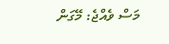މަސް ވެއްޖެ: މޭގަން